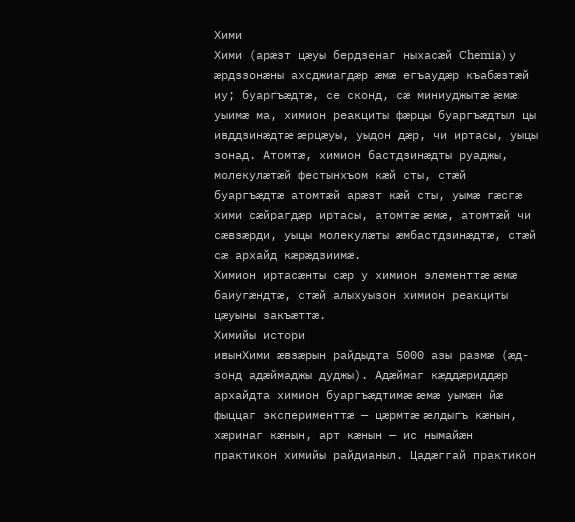Хими
Хими (арæзт цæуы бердзенаг ныхасæй Chemia) у æрдззонæны ахсджиагдæр æмæ егъаудæр къабæзтæй иу; буаргъæдтæ, се сконд, сæ миниуджытæ æмæ уыимæ ма, химион реакциты фæрцы буаргъæдтыл цы ивддзинæдтæ æрцæуы, уыдон дæр, чи иртасы, уыцы зонад. Атомтæ, химион бастдзинæдты руаджы, молекулæтæй фестынхъом кæй сты, стæй буаргъæдтæ атомтæй арæзт кæй сты, уымæ гæсгæ хими сæйрагдæр иртасы, атомтæ æмæ, атомтæй чи сæвзæрди, уыцы молекулæты æмбастдзинæдтæ, стæй сæ архайд кæрæдзиимæ.
Химион иртасæнты сæр у химион элементтæ æмæ баиугæндтæ, стæй алыхуызон химион реакциты цæуыны закъæттæ.
Химийы истори
ивынХими æвзæрын райдыдта 5000 азы размæ (æд-зонд адæймаджы дуджы). Адæймаг кæддæриддæр архайдта химион буаргъæдтимæ æмæ уымæн йæ фыццаг эксперименттæ — цæрмтæ æлдыгъ кæнын, хæринаг кæнын, арт кæнын — ис нымайæн практикон химийы райдианыл. Цадæггай практикон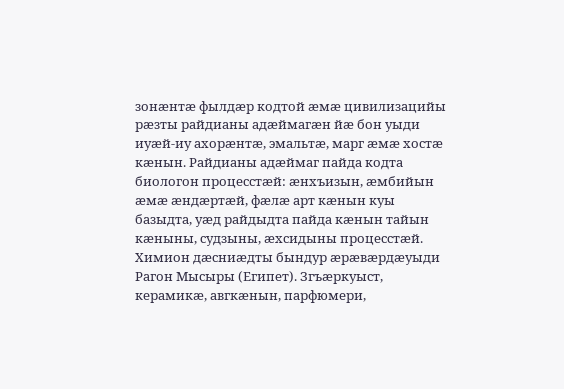зонæнтæ фылдæр кодтой æмæ цивилизацийы рæзты райдианы адæймагæн йæ бон уыди иуæй-иу ахорæнтæ, эмальтæ, марг æмæ хостæ кæнын. Райдианы адæймаг пайда кодта биологон процесстæй: æнхъизын, æмбийын æмæ æндæртæй, фæлæ арт кæнын куы базыдта, уæд райдыдта пайда кæнын тайын кæныны, судзыны, æхсидыны процесстæй.
Химион дæсниæдты бындур æрæвæрдæуыди Рагон Мысыры (Египет). Згъæркуыст, керамикæ, авгкæнын, парфюмери,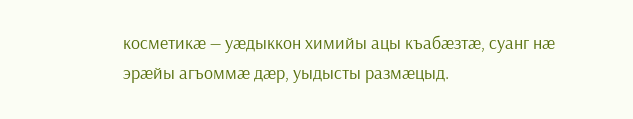косметикæ — уæдыккон химийы ацы къабæзтæ, суанг нæ эрæйы агъоммæ дæр, уыдысты размæцыд.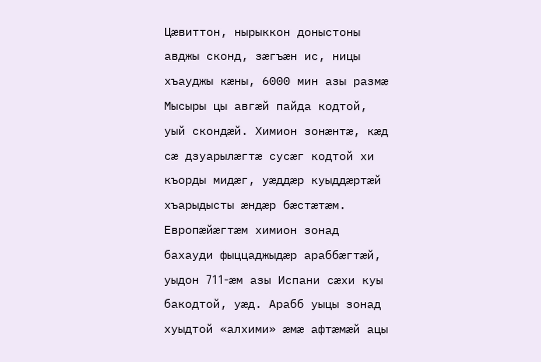Цæвиттон, нырыккон доныстоны авджы сконд, зæгъæн ис, ницы хъауджы кæны, 6000 мин азы размæ Мысыры цы авгæй пайда кодтой, уый скондæй. Химион зонæнтæ, кæд сæ дзуарылæгтæ сусæг кодтой хи къорды мидæг, уæддæр куыддæртæй хъарыдысты æндæр бæстæтæм. Европæйæгтæм химион зонад бахауди фыццаджыдæр араббæгтæй, уыдон 711-æм азы Испани сæхи куы бакодтой, уæд. Арабб уыцы зонад хуыдтой «алхими» æмæ афтæмæй ацы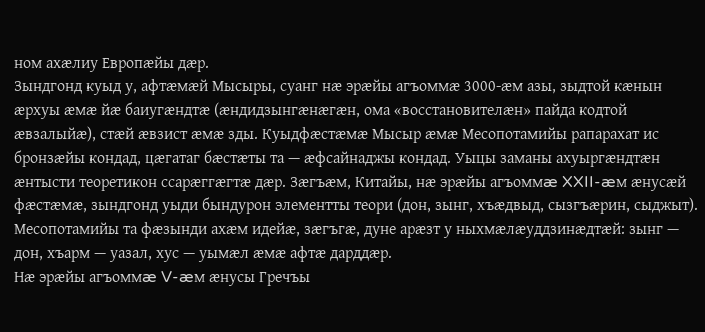ном ахæлиу Европæйы дæр.
Зындгонд куыд у, афтæмæй Мысыры, суанг нæ эрæйы агъоммæ 3000-æм азы, зыдтой кæнын æрхуы æмæ йæ баиугæндтæ (æндидзынгæнæгæн, ома «восстановителæн» пайда кодтой æвзалыйæ), стæй æвзист æмæ зды. Куыдфæстæмæ Мысыр æмæ Месопотамийы рапарахат ис бронзæйы кондад, цæгатаг бæстæты та — æфсайнаджы кондад. Уыцы заманы ахуыргæндтæн æнтысти теоретикон ссарæггæгтæ дæр. Зæгъæм, Китайы, нæ эрæйы агъоммæ XXII-æм æнусæй фæстæмæ, зындгонд уыди бындурон элементты теори (дон, зынг, хъæдвыд, сызгъæрин, сыджыт). Месопотамийы та фæзынди ахæм идейæ, зæгъгæ, дуне арæзт у ныхмæлæуддзинæдтæй: зынг — дон, хъарм — уазал, хус — уымæл æмæ афтæ дарддæр.
Нæ эрæйы агъоммæ V-æм æнусы Гречъы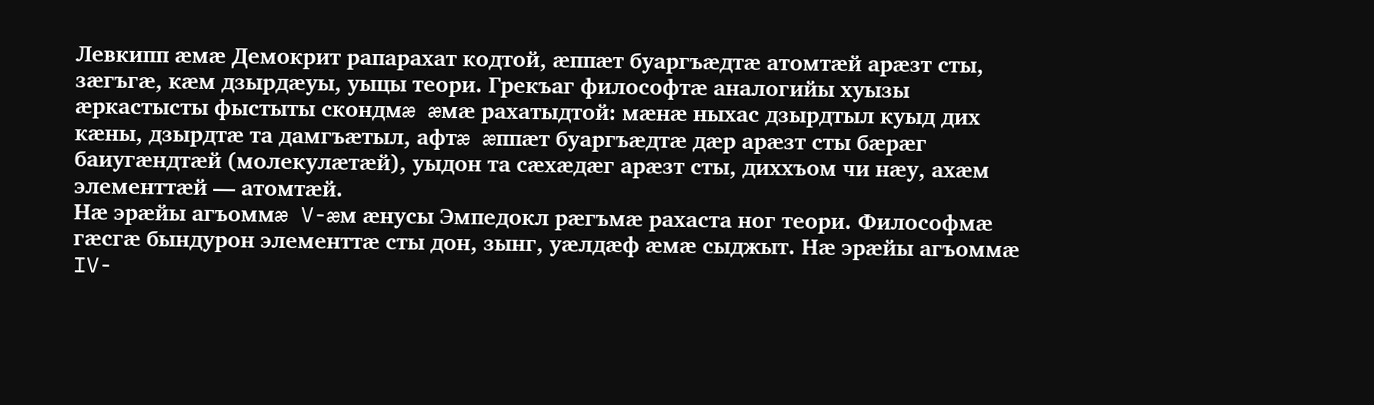Левкипп æмæ Демокрит рапарахат кодтой, æппæт буаргъæдтæ атомтæй арæзт сты, зæгъгæ, кæм дзырдæуы, уыцы теори. Грекъаг философтæ аналогийы хуызы æркастысты фыстыты скондмæ æмæ рахатыдтой: мæнæ ныхас дзырдтыл куыд дих кæны, дзырдтæ та дамгъæтыл, афтæ æппæт буаргъæдтæ дæр арæзт сты бæрæг баиугæндтæй (молекулæтæй), уыдон та сæхæдæг арæзт сты, диххъом чи нæу, ахæм элементтæй — атомтæй.
Нæ эрæйы агъоммæ V-æм æнусы Эмпедокл рæгъмæ рахаста ног теори. Философмæ гæсгæ бындурон элементтæ сты дон, зынг, уæлдæф æмæ сыджыт. Нæ эрæйы агъоммæ IV-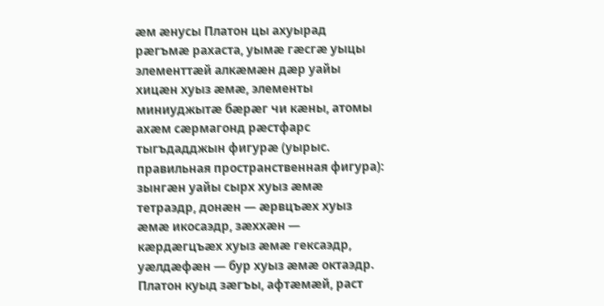æм æнусы Платон цы ахуырад рæгъмæ рахаста, уымæ гæсгæ уыцы элементтæй алкæмæн дæр уайы хицæн хуыз æмæ, элементы миниуджытæ бæрæг чи кæны, атомы ахæм сæрмагонд рæстфарс тыгъдадджын фигурæ (уырыс. правильная пространственная фигура): зынгæн уайы сырх хуыз æмæ тетраэдр, донæн — æрвцъæх хуыз æмæ икосаэдр, зæххæн — кæрдæгцъæх хуыз æмæ гексаэдр, уæлдæфæн — бур хуыз æмæ октаэдр. Платон куыд зæгъы, афтæмæй, раст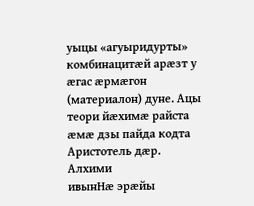уыцы «агуыридурты» комбинацитæй арæзт у æгас æрмæгон (материалон) дуне. Ацы теори йæхимæ райста æмæ дзы пайда кодта Аристотель дæр.
Алхими
ивынНæ эрæйы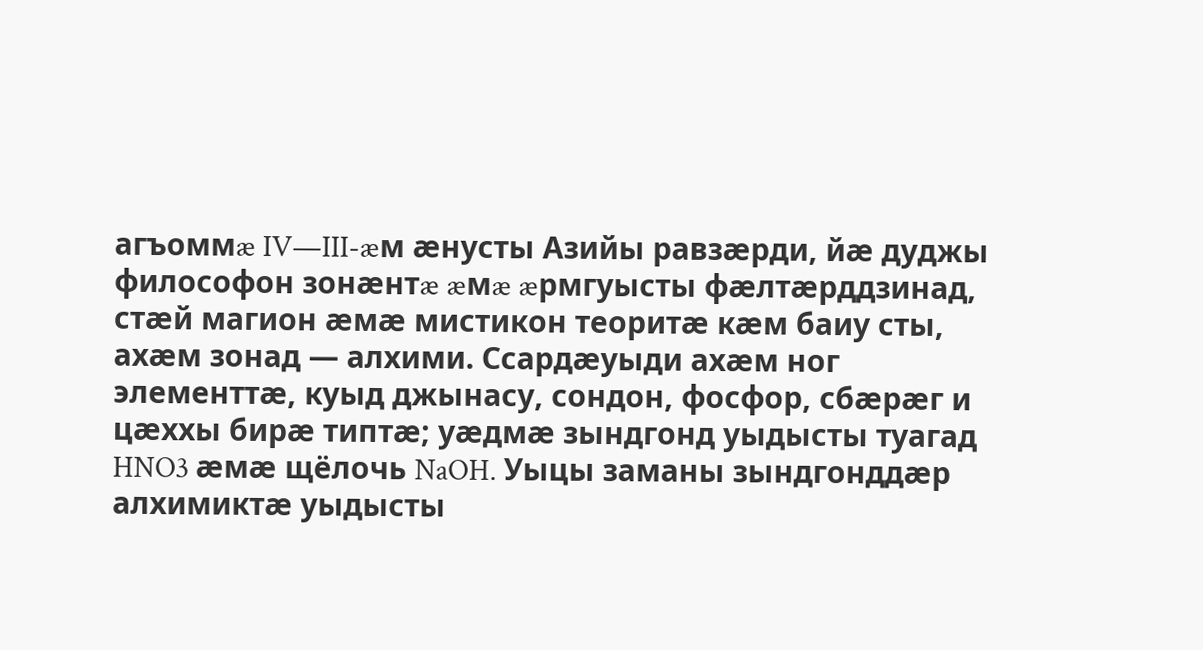агъоммæ IV—III-æм æнусты Азийы равзæрди, йæ дуджы философон зонæнтæ æмæ æрмгуысты фæлтæрддзинад, стæй магион æмæ мистикон теоритæ кæм баиу сты, ахæм зонад — алхими. Ссардæуыди ахæм ног элементтæ, куыд джынасу, сондон, фосфор, сбæрæг и цæххы бирæ типтæ; уæдмæ зындгонд уыдысты туагад HNO3 æмæ щёлочь NaOH. Уыцы заманы зындгонддæр алхимиктæ уыдысты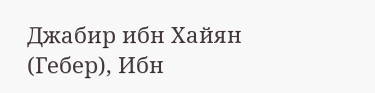Джабир ибн Хайян (Гебер), Ибн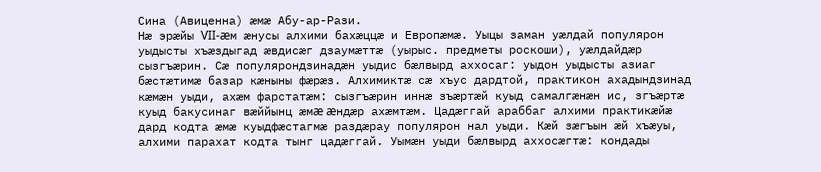Сина (Авиценна) æмæ Абу-ар-Рази.
Нæ эрæйы VII-æм æнусы алхими бахæццæ и Европæмæ. Уыцы заман уæлдай популярон уыдысты хъæздыгад æвдисæг дзаумæттæ (уырыс. предметы роскоши), уæлдайдæр сызгъæрин. Сæ популярондзинадæн уыдис бæлвырд аххосаг: уыдон уыдысты азиаг бæстæтимæ базар кæныны фæрæз. Алхимиктæ сæ хъус дардтой, практикон ахадындзинад кæмæн уыди, ахæм фарстатæм: сызгъæрин иннæ зъæртæй куыд самалгæнæн ис, згъæртæ куыд бакусинаг вæййынц æмæ æндæр ахæмтæм. Цадæггай араббаг алхими практикæйæ дард кодта æмæ куыдфæстагмæ раздæрау популярон нал уыди. Кæй зæгъын æй хъæуы, алхими парахат кодта тынг цадæггай. Уымæн уыди бæлвырд аххосæгтæ: кондады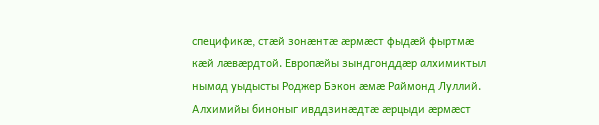спецификæ, стæй зонæнтæ æрмæст фыдæй фыртмæ кæй лæвæрдтой. Европæйы зындгонддæр алхимиктыл нымад уыдысты Роджер Бэкон æмæ Раймонд Луллий. Алхимийы биноныг ивддзинæдтæ æрцыди æрмæст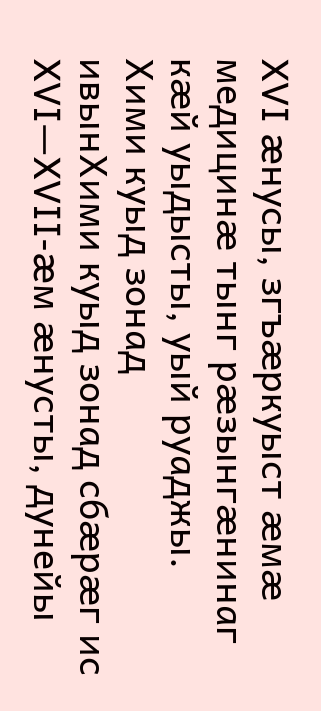XVI æнусы, згъæркуыст æмæ медицинæ тынг рæзынгæнинаг кæй уыдысты, уый руаджы.
Хими куыд зонад
ивынХими куыд зонад сбæрæг ис XVI—XVII-æм æнусты, дунейы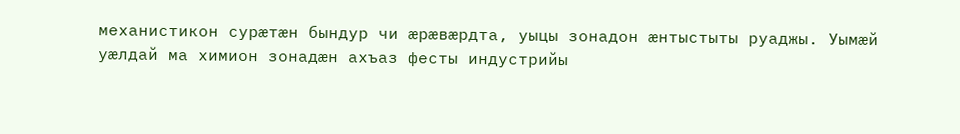механистикон сурæтæн бындур чи æрæвæрдта, уыцы зонадон æнтыстыты руаджы. Уымæй уæлдай ма химион зонадæн ахъаз фесты индустрийы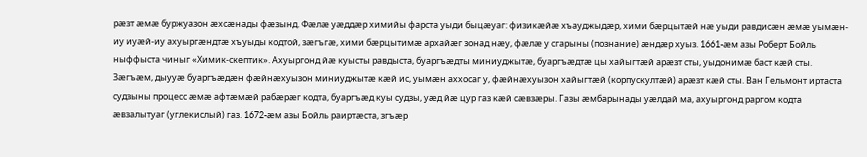рæзт æмæ буржуазон æхсæнады фæзынд. Фæлæ уæддæр химийы фарста уыди быцæуаг: физикæйæ хъауджыдæр, хими бæрцытæй нæ уыди равдисæн æмæ уымæн-иу иуæй-иу ахуыргæндтæ хъуыды кодтой, зæгъгæ, хими бæрцытимæ архайæг зонад нæу, фæлæ у сгарыны (познание) æндæр хуыз. 1661-æм азы Роберт Бойль ныффыста чиныг «Химик-скептик». Ахуыргонд йæ куысты равдыста, буаргъæдты миниуджытæ, буаргъæдтæ цы хайыгтæй арæзт сты, уыдонимæ баст кæй сты. Зæгъæм, дыууæ буаргъæдæн фæйнæхуызон миниуджытæ кæй ис, уымæн аххосаг у, фæйнæхуызон хайыгтæй (корпускултæй) арæзт кæй сты. Ван Гельмонт иртаста судзыны процесс æмæ афтæмæй рабæрæг кодта, буаргъæд куы судзы, уæд йæ цур газ кæй сæвзæры. Газы æмбарынады уæлдай ма, ахуыргонд раргом кодта æвзалытуаг (углекислый) газ. 1672-æм азы Бойль раиртæста, згъæр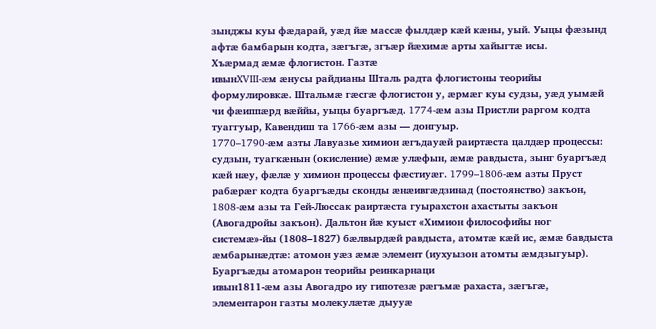зынджы куы фæдарай, уæд йæ массæ фылдæр кæй кæны, уый. Уыцы фæзынд афтæ бамбарын кодта, зæгъгæ, згъæр йæхимæ арты хайыгтæ исы.
Хъæрмад æмæ флогистон. Газтæ
ивынXVIII-æм æнусы райдианы Шталь радта флогистоны теорийы формулировкæ. Штальмæ гæсгæ флогистон у, æрмæг куы судзы, уæд уымæй чи фæиппæрд вæййы, уыцы буаргъæд. 1774-æм азы Пристли раргом кодта туаггуыр, Кавендиш та 1766-æм азы — донгуыр.
1770–1790-æм азты Лавуазье химион æгъдауæй раиртæста цалдæр процессы: судзын, туагкæнын (окисление) æмæ улæфын, æмæ равдыста, зынг буаргъæд кæй нæу, фæлæ у химион процессы фæстиуæг. 1799–1806-æм азты Пруст рабæрæг кодта буаргъæды сконды æнæивгæдзинад (постоянство) закъон, 1808-æм азы та Гей-Люссак раиртæста гуырахстон ахастыты закъон (Авогадройы закъон). Дальтон йæ куыст «Химион философийы ног системæ»-йы (1808–1827) бæлвырдæй равдыста, атомтæ кæй ис, æмæ бавдыста æмбарынæдтæ: атомон уæз æмæ элемент (иухуызон атомты æмдзыгуыр).
Буаргъæды атомарон теорийы реинкарнаци
ивын1811-æм азы Авогадро иу гипотезæ рæгъмæ рахаста, зæгъгæ, элементарон газты молекулæтæ дыууæ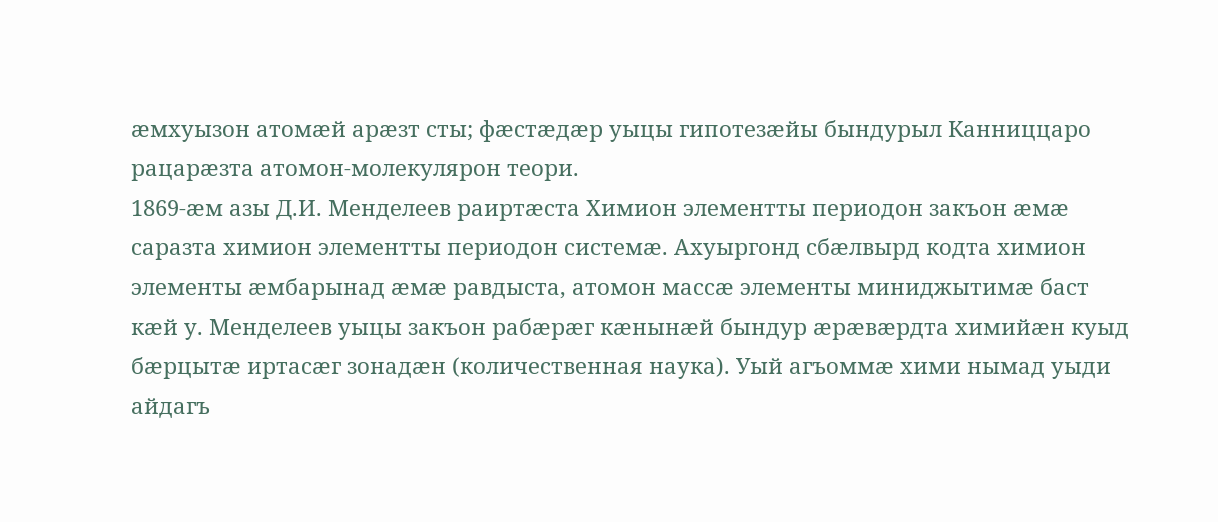æмхуызон атомæй арæзт сты; фæстæдæр уыцы гипотезæйы бындурыл Канниццаро рацарæзта атомон-молекулярон теори.
1869-æм азы Д.И. Менделеев раиртæста Химион элементты периодон закъон æмæ саразта химион элементты периодон системæ. Ахуыргонд сбæлвырд кодта химион элементы æмбарынад æмæ равдыста, атомон массæ элементы миниджытимæ баст кæй у. Менделеев уыцы закъон рабæрæг кæнынæй бындур æрæвæрдта химийæн куыд бæрцытæ иртасæг зонадæн (количественная наука). Уый агъоммæ хими нымад уыди айдагъ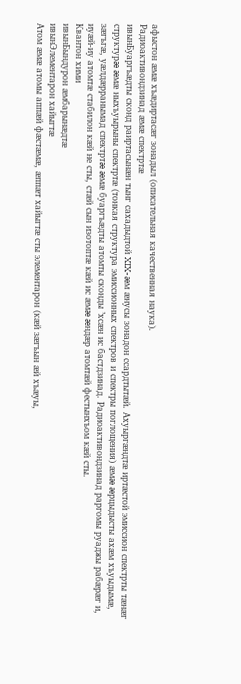афыстон æмæ хъæдиртасæг зонадыл (описательная качественная наука).
Радиоактивондзинад æмæ спектртæ
ивынБуаргъæдты сконд раиртасынæн тынг сахадыдтой XIX-æм æнусы зонадон ссардтытæй. Ахуыргæндтæ иртæстой эмиссион спектрты тæнæг структурæ æмæ ныхъуырыны спектртæ (тонкая структура эмиссионных спектров и спектры поглощения) æмæ æрцыдысты ахæм хъуыдымæ, зæгъгæ, уæлдæрранымад спектртæ æмæ буаргъæдты атомты сконды ’хсæн ис бастдзинад. Радиоактивондзинад раргомы руаджы рабæрæг и, иуæй-иу атомтæ стабилон кæй не сты, стæй сын изотоптæ кæй ис æмæ æндæр атомтæй фестынхъом кæй сты.
Квантон хими
ивынБындурон æмбарынæдтæ
ивынЭлементарон хайыгтæ
Атом æмæ атомы аппæй фæстæмæ, æппæт хайыгтæ сты элементарон (кæй зæгъын æй хъæуы,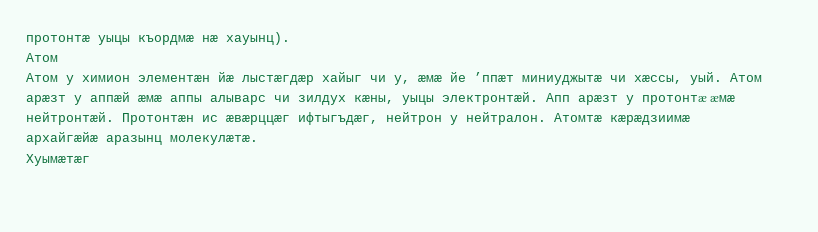протонтæ уыцы къордмæ нæ хауынц).
Атом
Атом у химион элементæн йæ лыстæгдæр хайыг чи у, æмæ йе ’ппæт миниуджытæ чи хæссы, уый. Атом арæзт у аппæй æмæ аппы алыварс чи зилдух кæны, уыцы электронтæй. Апп арæзт у протонтæ æмæ нейтронтæй. Протонтæн ис æвæрццæг ифтыгъдæг, нейтрон у нейтралон. Атомтæ кæрæдзиимæ архайгæйæ аразынц молекулæтæ.
Хуымæтæг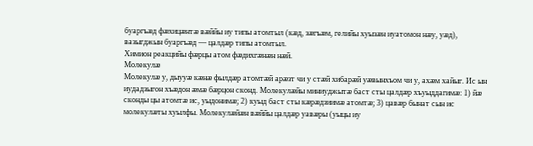буаргъæд фæхицæнтæ вæййы иу типы атомтыл (кæд, зæгъæм, гелийы хуызæн иуатомон нæу, уæд), вазыгджын буаргъæд — цалдæр типы атомтыл.
Химион реакцийы фæрцы атом фæдихгæнæн нæй.
Молекулæ
Молекулæ у, дыууæ кæнæ фылдæр атомтæй арæзт чи у стæй хибарæй уæвынхъом чи у, ахæм хайыг. Ис ын иудадзыгон хъæдон æмæ бæрцон сконд. Молекулæйы миниуджытæ баст сты цалдæр хъуыддагимæ: 1) йæ сконды цы атомтæ ис, уыдонимæ; 2) куыд баст сты кæрæдзиимæ атомтæ; 3) цавæр бынат сын ис молекулæты хуылфы. Молекулæйæн вæййы цалдæр уавæры (уыцы иу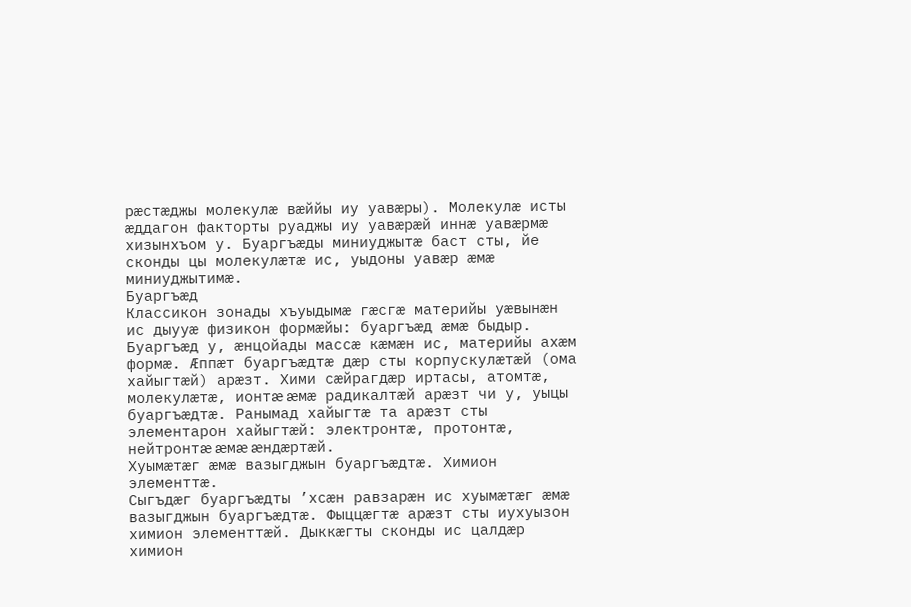рæстæджы молекулæ вæййы иу уавæры). Молекулæ исты æддагон факторты руаджы иу уавæрæй иннæ уавæрмæ хизынхъом у. Буаргъæды миниуджытæ баст сты, йе сконды цы молекулæтæ ис, уыдоны уавæр æмæ миниуджытимæ.
Буаргъæд
Классикон зонады хъуыдымæ гæсгæ материйы уæвынæн ис дыууæ физикон формæйы: буаргъæд æмæ быдыр. Буаргъæд у, æнцойады массæ кæмæн ис, материйы ахæм формæ. Æппæт буаргъæдтæ дæр сты корпускулæтæй (ома хайыгтæй) арæзт. Хими сæйрагдæр иртасы, атомтæ, молекулæтæ, ионтæ æмæ радикалтæй арæзт чи у, уыцы буаргъæдтæ. Ранымад хайыгтæ та арæзт сты элементарон хайыгтæй: электронтæ, протонтæ, нейтронтæ æмæ æндæртæй.
Хуымæтæг æмæ вазыгджын буаргъæдтæ. Химион элементтæ.
Сыгъдæг буаргъæдты ’хсæн равзарæн ис хуымæтæг æмæ вазыгджын буаргъæдтæ. Фыццæгтæ арæзт сты иухуызон химион элементтæй. Дыккæгты сконды ис цалдæр химион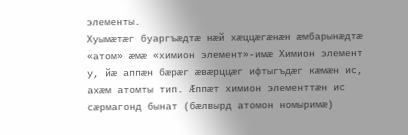элементы.
Хуымæтæг буаргъæдтæ нæй хæццæгæнæн æмбарынæдтæ «атом» æмæ «химион элемент»-имæ Химион элемент у, йæ аппæн бæрæг æвæрццæг ифтыгъдæг кæмæн ис, ахæм атомты тип. Æппæт химион элементтæн ис сæрмагонд бынат (бæлвырд атомон номыримæ)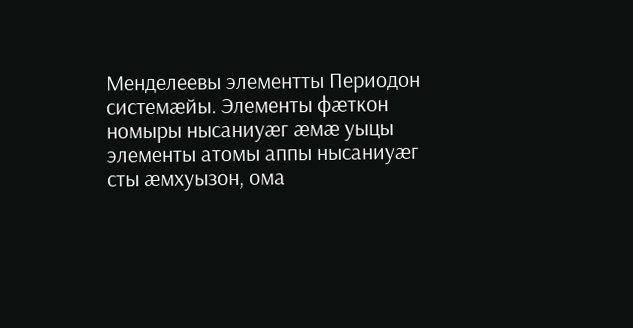Менделеевы элементты Периодон системæйы. Элементы фæткон номыры нысаниуæг æмæ уыцы элементы атомы аппы нысаниуæг сты æмхуызон, ома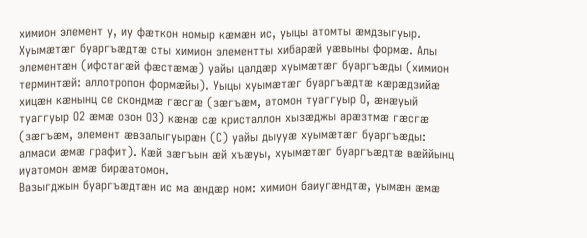химион элемент у, иу фæткон номыр кæмæн ис, уыцы атомты æмдзыгуыр. Хуымæтæг буаргъæдтæ сты химион элементты хибарæй уæвыны формæ. Алы элементæн (ифстагæй фæстæмæ) уайы цалдæр хуымæтæг буаргъæды (химион терминтæй: аллотропон формæйы). Уыцы хуымæтæг буаргъæдтæ кæрæдзийæ хицæн кæнынц се скондмæ гæсгæ (зæгъæм, атомон туаггуыр О, æнæуый туаггуыр О2 æмæ озон О3) кæнæ сæ кристаллон хызæджы арæзтмæ гæсгæ (зæгъæм, элемент æвзалыгуырæн (С) уайы дыууæ хуымæтæг буаргъæды: алмаси æмæ графит). Кæй зæгъын æй хъæуы, хуымæтæг буаргъæдтæ вæййынц иуатомон æмæ бирæатомон.
Вазыгджын буаргъæдтæн ис ма æндæр ном: химион баиугæндтæ, уымæн æмæ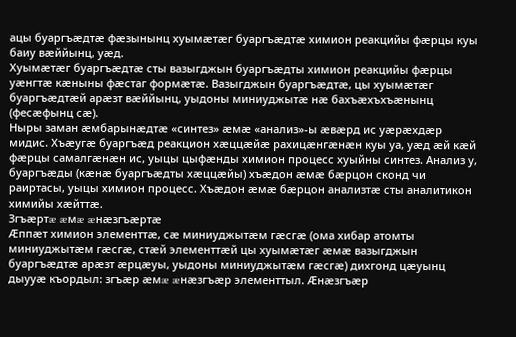ацы буаргъæдтæ фæзынынц хуымæтæг буаргъæдтæ химион реакцийы фæрцы куы баиу вæййынц, уæд.
Хуымæтæг буаргъæдтæ сты вазыгджын буаргъæдты химион реакцийы фæрцы уæнгтæ кæныны фæстаг формæтæ. Вазыгджын буаргъæдтæ, цы хуымæтæг буаргъæдтæй арæзт вæййынц, уыдоны миниуджытæ нæ бахъæхъхъæнынц (фесæфынц сæ).
Ныры заман æмбарынæдтæ «синтез» æмæ «анализ»-ы æвæрд ис уæрæхдæр мидис. Хъæугæ буаргъæд реакцион хæццæйæ рахицæнгæнæн куы уа, уæд æй кæй фæрцы самалгæнæн ис, уыцы цыфæнды химион процесс хуыйны синтез. Анализ у, буаргъæды (кæнæ буаргъæдты хæццæйы) хъæдон æмæ бæрцон сконд чи раиртасы, уыцы химион процесс. Хъæдон æмæ бæрцон анализтæ сты аналитикон химийы хæйттæ.
Згъæртæ æмæ æнæзгъæртæ
Æппæт химион элементтæ, сæ миниуджытæм гæсгæ (ома хибар атомты миниуджытæм гæсгæ, стæй элементтæй цы хуымæтæг æмæ вазыгджын буаргъæдтæ арæзт æрцæуы, уыдоны миниуджытæм гæсгæ) дихгонд цæуынц дыууæ къордыл: згъæр æмæ æнæзгъæр элементтыл. Æнæзгъæр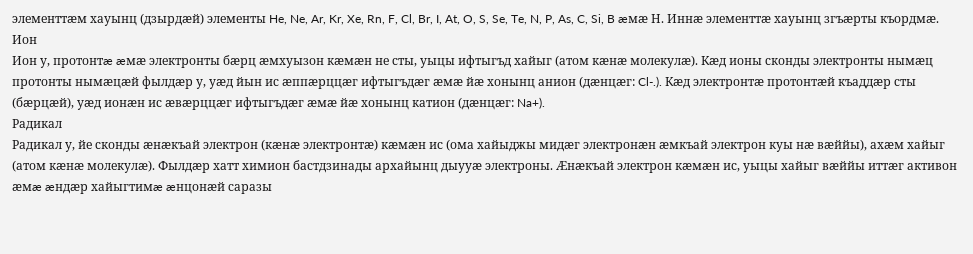элементтæм хауынц (дзырдæй) элементы He, Ne, Ar, Kr, Xe, Rn, F, Cl, Br, I, At, O, S, Se, Te, N, P, As, C, Si, B æмæ Н. Иннæ элементтæ хауынц згъæрты къордмæ.
Ион
Ион у, протонтæ æмæ электронты бæрц æмхуызон кæмæн не сты, уыцы ифтыгъд хайыг (атом кæнæ молекулæ). Кæд ионы сконды электронты нымæц протонты нымæцæй фылдæр у, уæд йын ис æппæрццæг ифтыгъдæг æмæ йæ хонынц анион (дæнцæг: Cl-.). Кæд электронтæ протонтæй къаддæр сты (бæрцæй), уæд ионæн ис æвæрццæг ифтыгъдæг æмæ йæ хонынц катион (дæнцæг: Na+).
Радикал
Радикал у, йе сконды æнæкъай электрон (кæнæ электронтæ) кæмæн ис (ома хайыджы мидæг электронæн æмкъай электрон куы нæ вæййы), ахæм хайыг (атом кæнæ молекулæ). Фылдæр хатт химион бастдзинады архайынц дыууæ электроны. Æнæкъай электрон кæмæн ис, уыцы хайыг вæййы иттæг активон æмæ æндæр хайыгтимæ æнцонæй саразы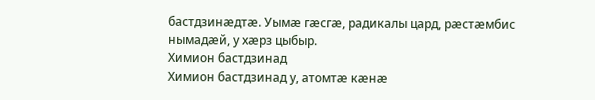бастдзинæдтæ. Уымæ гæсгæ, радикалы цард, рæстæмбис нымадæй, у хæрз цыбыр.
Химион бастдзинад
Химион бастдзинад у, атомтæ кæнæ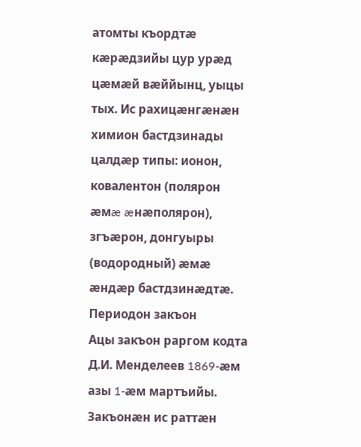атомты къордтæ кæрæдзийы цур урæд цæмæй вæййынц, уыцы тых. Ис рахицæнгæнæн химион бастдзинады цалдæр типы: ионон, ковалентон (полярон æмæ æнæполярон), згъæрон, донгуыры (водородный) æмæ æндæр бастдзинæдтæ.
Периодон закъон
Ацы закъон раргом кодта Д.И. Менделеев 1869-æм азы 1-æм мартъийы. Закъонæн ис раттæн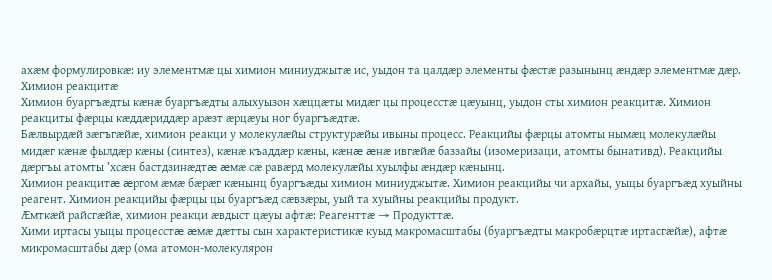ахæм формулировкæ: иу элементмæ цы химион миниуджытæ ис, уыдон та цалдæр элементы фæстæ разынынц æндæр элементмæ дæр.
Химион реакцитæ
Химион буаргъæдты кæнæ буаргъæдты алыхуызон хæццæты мидæг цы процесстæ цæуынц, уыдон сты химион реакцитæ. Химион реакциты фæрцы кæддæриддæр арæзт æрцæуы ног буаргъæдтæ.
Бæлвырдæй зæгъгæйæ, химион реакци у молекулæйы структурæйы ивыны процесс. Реакцийы фæрцы атомты нымæц молекулæйы мидæг кæнæ фылдæр кæны (синтез), кæнæ къаддæр кæны, кæнæ æнæ ивгæйæ баззайы (изомеризаци, атомты бынативд). Реакцийы дæргъы атомты ’хсæн бастдзинæдтæ æмæ сæ равæрд молекулæйы хуылфы æндæр кæнынц.
Химион реакцитæ æргом æмæ бæрæг кæнынц буаргъæды химион миниуджытæ. Химион реакцийы чи архайы, уыцы буаргъæд хуыйны реагент. Химион реакцийы фæрцы цы буаргъæд сæвзæры, уый та хуыйны реакцийы продукт.
Æмткæй райсгæйæ, химион реакци æвдыст цæуы афтæ: Реагенттæ → Продукттæ.
Хими иртасы уыцы процесстæ æмæ дæтты сын характеристикæ куыд макромасштабы (буаргъæдты макробæрцтæ иртасгæйæ), афтæ микромасштабы дæр (ома атомон-молекулярон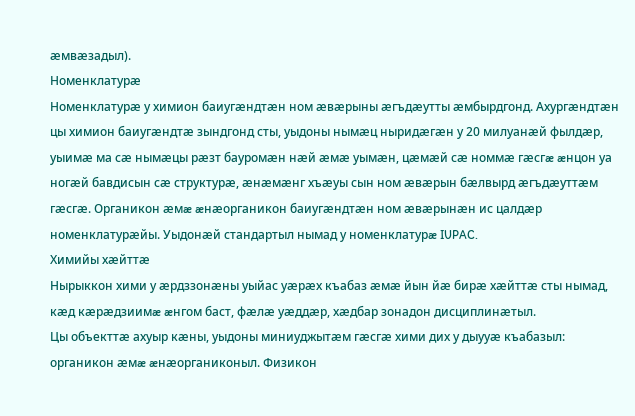æмвæзадыл).
Номенклатурæ
Номенклатурæ у химион баиугæндтæн ном æвæрыны æгъдæутты æмбырдгонд. Ахургæндтæн цы химион баиугæндтæ зындгонд сты, уыдоны нымæц ныридæгæн у 20 милуанæй фылдæр, уыимæ ма сæ нымæцы рæзт бауромæн нæй æмæ уымæн, цæмæй сæ номмæ гæсгæ æнцон уа ногæй бавдисын сæ структурæ, æнæмæнг хъæуы сын ном æвæрын бæлвырд æгъдæуттæм гæсгæ. Органикон æмæ æнæорганикон баиугæндтæн ном æвæрынæн ис цалдæр номенклатурæйы. Уыдонæй стандартыл нымад у номенклатурæ IUPAC.
Химийы хæйттæ
Нырыккон хими у æрдззонæны уыйас уæрæх къабаз æмæ йын йæ бирæ хæйттæ сты нымад, кæд кæрæдзиимæ æнгом баст, фæлæ уæддæр, хæдбар зонадон дисциплинæтыл.
Цы объекттæ ахуыр кæны, уыдоны миниуджытæм гæсгæ хими дих у дыууæ къабазыл: органикон æмæ æнæорганиконыл. Физикон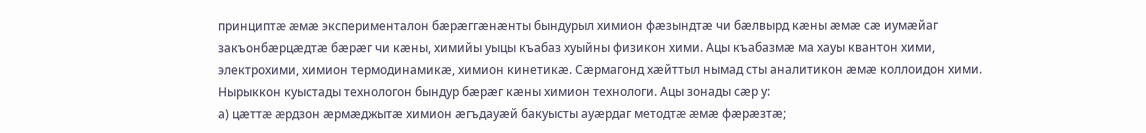принциптæ æмæ эксперименталон бæрæггæнæнты бындурыл химион фæзындтæ чи бæлвырд кæны æмæ сæ иумæйаг закъонбæрцæдтæ бæрæг чи кæны, химийы уыцы къабаз хуыйны физикон хими. Ацы къабазмæ ма хауы квантон хими, электрохими, химион термодинамикæ, химион кинетикæ. Сæрмагонд хæйттыл нымад сты аналитикон æмæ коллоидон хими.
Нырыккон куыстады технологон бындур бæрæг кæны химион технологи. Ацы зонады сæр у:
а) цæттæ æрдзон æрмæджытæ химион æгъдауæй бакуысты ауæрдаг методтæ æмæ фæрæзтæ;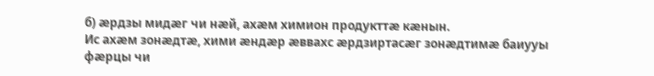б) æрдзы мидæг чи нæй, ахæм химион продукттæ кæнын.
Ис ахæм зонæдтæ, хими æндæр æввахс æрдзиртасæг зонæдтимæ баиууы фæрцы чи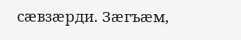сæвзæрди. Зæгъæм,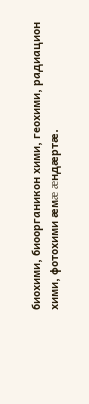биохими, биоорганикон хими, геохими, радиацион хими, фотохими æмæ æндæртæ.